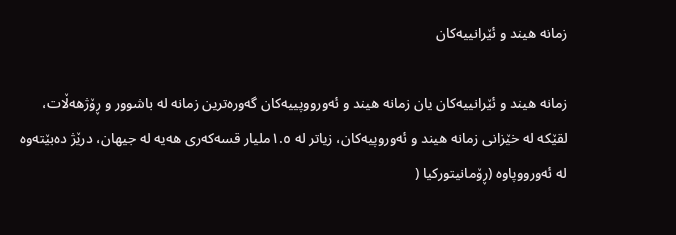زمانە ھیند و ئێرانییەکان

زمانە ھیند و ئێرانییەکان یان زمانە ھیند و ئەورووپییەکان گەورەترین زمانە لە باشوور و ڕۆژھەڵات، لقێکە لە خێزانی زمانە ھیند و ئەوروپیەکان، زیاتر لە ١.٥ملیار قسەکەری ھەیە لە جیھان، درێژ دەبێتەوە لە ئەورووپاوە (ڕۆمانیتورکیا (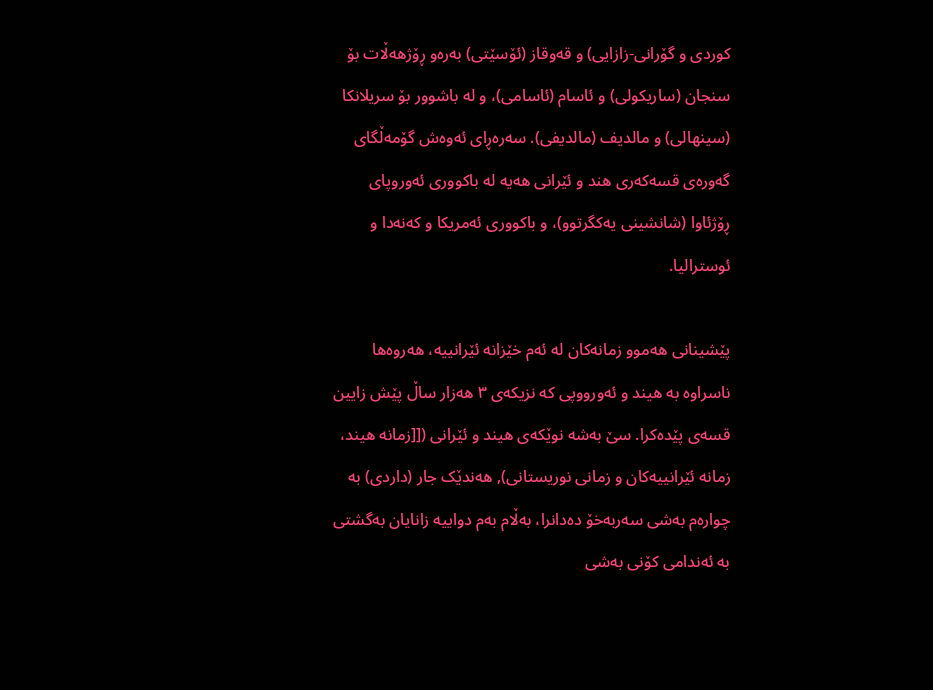کوردی و گۆرانی-زازایی) و قەوقاز (ئۆسێتی) بەرەو ڕۆژھەڵات بۆ سنجان (ساریکولی) و ئاسام (ئاسامی)، و لە باشوور بۆ سریلانکا (سینھالی) و مالدیف (مالدیفی). سەرەڕای ئەوەش گۆمەڵگای گەورەی قسەکەری ھند و ئێرانی ھەیە لە باکووری ئەوروپای ڕۆژئاوا (شانشینی یەکگرتوو)، و باکووری ئەمریکا و کەنەدا و ئوسترالیا.

پێشینانی ھەموو زمانەکان لە ئەم خێزانە ئێرانییە، ھەروەھا ناسراوە بە ھیند و ئەورووپی کە نزیکەی ٣ ھەزار ساڵ پێش زایین قسەی پێدەکرا. سێ بەشە نوێکەی ھیند و ئێرانی ([[زمانە ھیند، زمانە ئێرانییەکان و زمانی نوریستانی), ھەندێک جار (داردی) بە چوارەم بەشی سەربەخۆ دەدانرا، بەڵام بەم دواییە زانایان بەگشتی بە ئەندامی کۆنی بەشی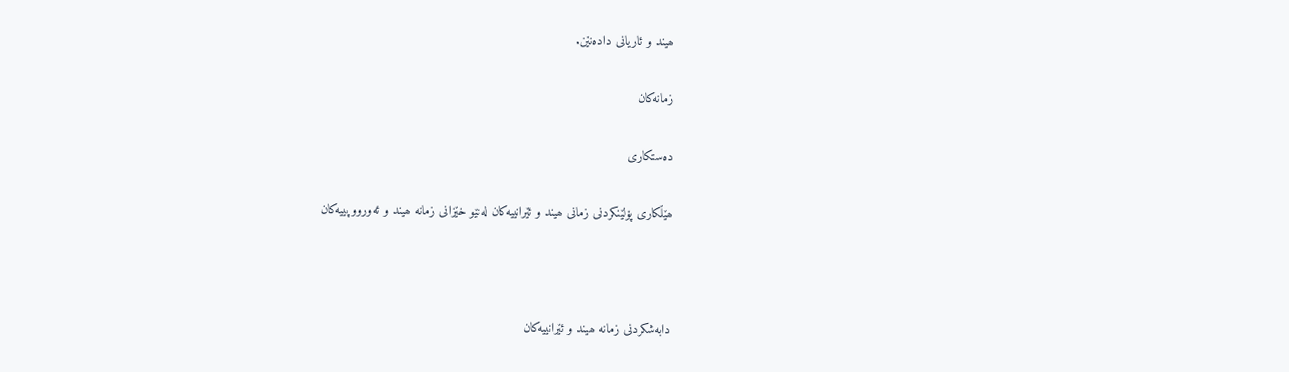ھیند و ئاریانی دادەنێن.

زمانەکان

دەستکاری

ھێڵکاری پۆلێنکردنی زمانی ھیند و ئێرانییەکان لەنێو خێزانی زمانە ھیند و ئەورووپییەکان



دابەشکردنی زمانە ھیند و ئێرانییەکان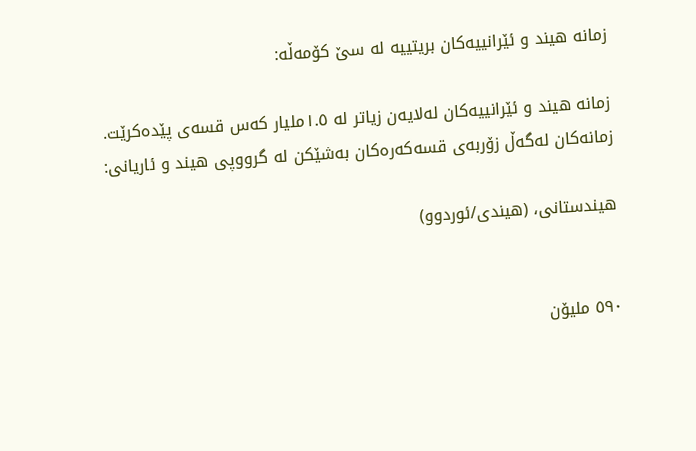زمانە ھیند و ئێرانییەکان بریتییە لە سێ کۆمەڵە:

زمانە ھیند و ئێرانییەکان لەلایەن زیاتر لە ١.٥ملیار کەس قسەی پێدەکرێت. زمانەکان لەگەڵ زۆربەی قسەکەرەکان بەشێکن لە گرووپی ھیند و ئاریانی:

ھیندستانی، (ھیندی/ئوردوو)


٥٩٠ ملیۆن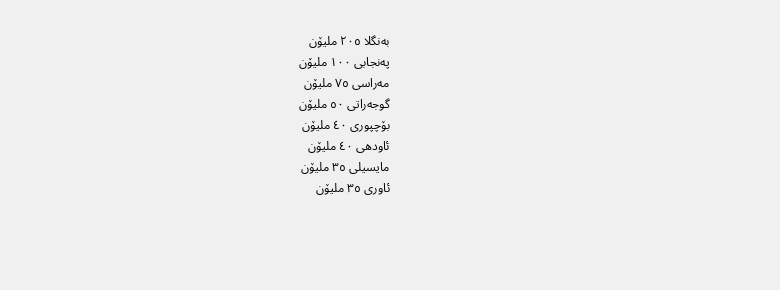بەنگلا ٢٠٥ ملیۆن
پەنجابی ١٠٠ ملیۆن
مەراسی ٧٥ ملیۆن
گوجەراتی ٥٠ ملیۆن
بۆچپوری ٤٠ ملیۆن
ئاودھی ٤٠ ملیۆن
مایسیلی ٣٥ ملیۆن
ئاوری ٣٥ ملیۆن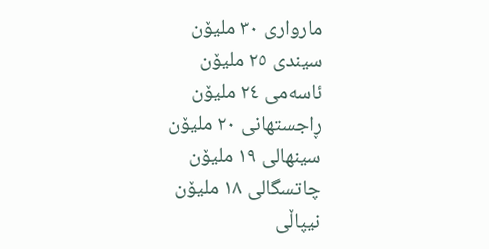مارواری ٣٠ ملیۆن
سیندی ٢٥ ملیۆن
ئاسەمی ٢٤ ملیۆن
ڕاجستھانی ٢٠ ملیۆن
سینھالی ١٩ ملیۆن
چاتسگالی ١٨ ملیۆن
نیپاڵی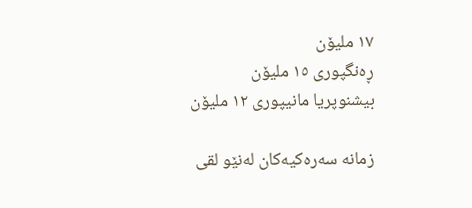١٧ ملیۆن
ڕەنگپوری ١٥ ملیۆن
بیشنوپریا مانیپوری ١٢ ملیۆن

زمانە سەرەکیەکان لەنێو لقی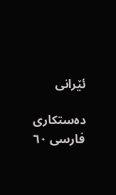ئێرانی

دەستکاری
فارسی ٦٠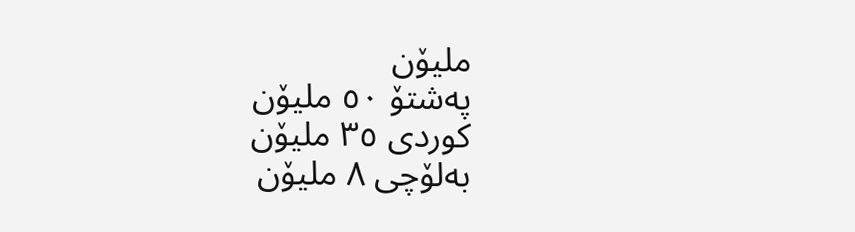ملیۆن
پەشتۆ ٥٠ ملیۆن
کوردی ٣٥ ملیۆن
بەلۆچی ٨ ملیۆن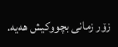زۆر زمانی بچووکیش ھەیە.